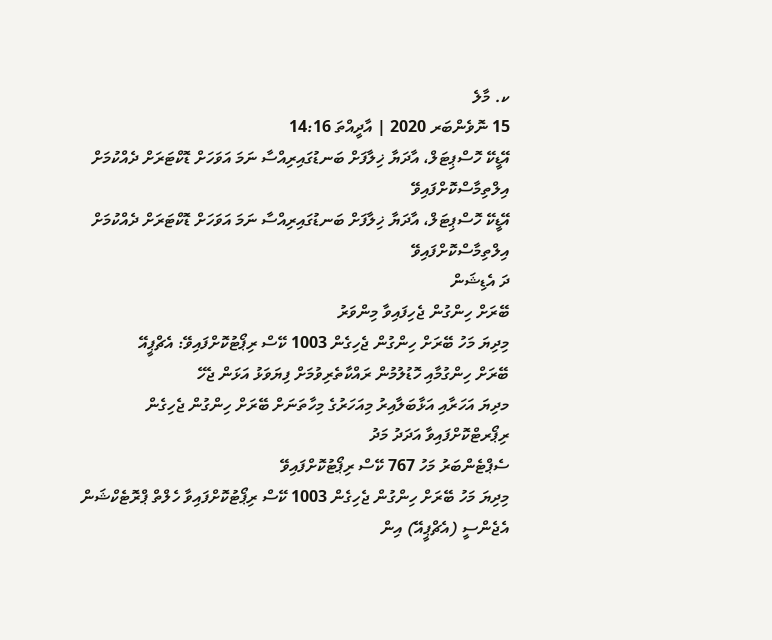ކ. މާލެ
15 ނޮވެންބަރ 2020 | އާދީއްތަ 14:16
އޭޑީކޭ ހޮސްޕިޓަލް، އާދަޔާ ޚިލާފަށް ބަނޑުގައިރިއްސާ ނަމަ އަވަހަށް ޑޮކްޓަރަށް ދެއްކުމަށް އިލްތިމާސްކޮށްފައިވޭ
އޭޑީކޭ ހޮސްޕިޓަލް، އާދަޔާ ޚިލާފަށް ބަނޑުގައިރިއްސާ ނަމަ އަވަހަށް ޑޮކްޓަރަށް ދެއްކުމަށް އިލްތިމާސްކޮށްފައިވޭ
ދަ އެޑިޝަން
ބޭރަށް ހިންގުން ޖެހިފައިވާ މިންވަރު
މިދިޔަ މަހު ބޭރަށް ހިންގުން ޖެހިގެން 1003 ކޭސް ރިޕޯޓުކޮށްފައިވޭ: އެޗްޕީއޭ
ބޭރަށް ހިންގުމާއި ހޮޑުލުމުން ރައްކާތެރިވުމަށް ފިޔަވަޅު އަޅަން ޖެހޭ
މދިޔަ އަހަރާއި އަޅާބަލާއިރު މިއަހަރުގެ މިހާތަނަށް ބޭރަށް ހިންގުން ޖެހިގެން ރިޕޯރޓްކޮށްފައިވާ އަދަދު މަދު
ސެޕްޓެންބަރު މަހު 767 ކޭސް ރިޕޯޓުކޮށްފައިވޭ
މިދިޔަ މަހު ބޭރަށް ހިންގުން ޖެހިގެން 1003 ކޭސް ރިޕޯޓުކޮށްފައިވާ ހެލްތް ޕްރޮޓެކްޝަން އެޖެންސީ (އެޗްޕީއޭ) އިން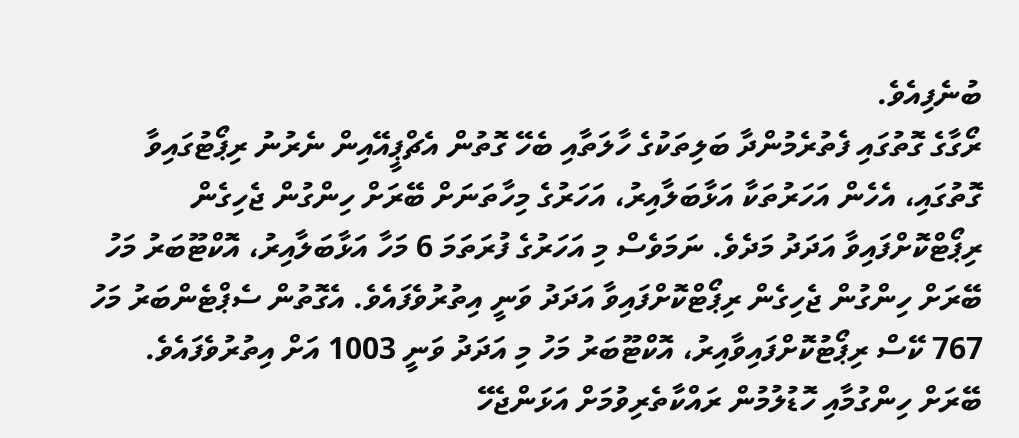ބުނެފިއެވެ.
ރޯގާގެ ގޮތުގައި ފެތުރެމުންދާ ބަލިތަކުގެ ހާލަތާއި ބެހޭ ގޮތުން އެޗްޕީއޭއިން ނެރުނު ރިޕޯޓުގައިވާ ގޮތުގައި، އެހެން އަހަރުތަކާ އަޅާބަލާއިރު، އަހަރުގެ މިހާތަނަށް ބޭރަށް ހިންގުން ޖެހިގެން ރިޕޯޓްކޮށްފައިވާ އަދަދު މަދެވެ. ނަމަވެސް މި އަހަރުގެ ފުރަތަމަ 6 މަހާ އަޅާބަލާއިރު، އޮކްޓޫބަރު މަހު ބޭރަށް ހިންގުން ޖެހިގެން ރިޕޯޓްކޮށްފައިވާ އަދަދު ވަނީ އިތުރުވެފައެވެ. އެގޮތުން ސެޕްޓެންބަރު މަހު 767 ކޭސް ރިޕޯޓުކޮށްފައިވާއިރު، އޮކްޓޫބަރު މަހު މި އަދަދު ވަނީ 1003 އަށް އިތުރުވެފައެވެ.
ބޭރަށް ހިންގުމާއި ހޮޑުލުމުން ރައްކާތެރިވުމަށް އަޅަންޖެހޭ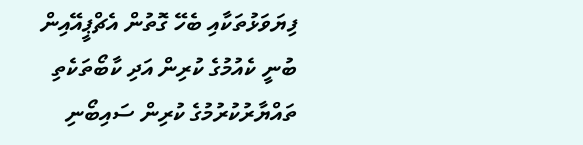ފިޔަވަޅުތަކާއި ބެހޭ ގޮތުން އެޗްޕީއޭއިން ބުނީ ކެއުމުގެ ކުރިން އަދި ކާބޯތަކެތި ތައްޔާރުކުރުމުގެ ކުރިން ސައިބޯނި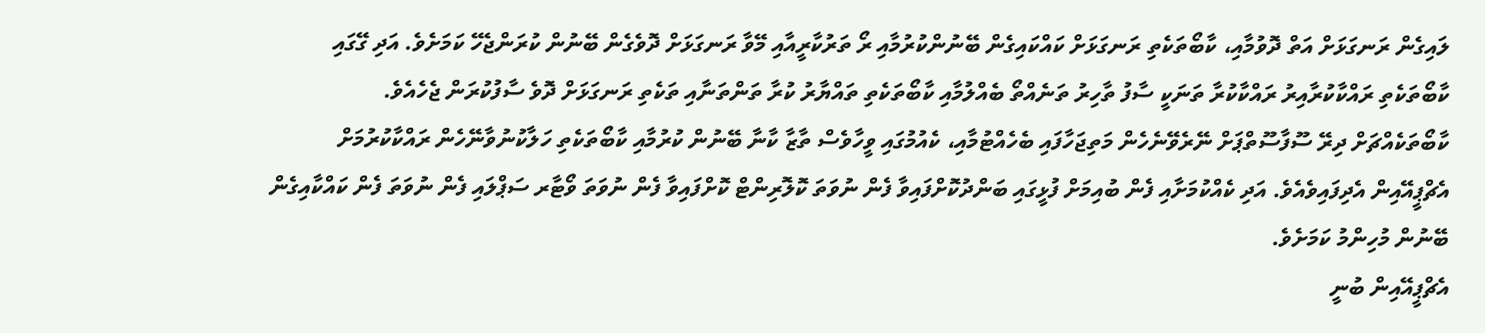ލައިގެން ރަނގަޅަށް އަތް ދޮވުމާއި، ކާބޯތަކެތި ރަނގަޅަށް ކައްކައިގެން ބޭނުންކުރުމާއި ރޯ ތަރުކާރީއާއި މޭވާ ރަނގަޅަށް ދޮވެގެން ބޭނުން ކުރަންޖެހޭ ކަމަށެވެ. އަދި ގޭގައި ކާބޯތަކެތި ރައްކާކުރާއިރު ރައްކާކުރާ ތަނަކީ ސާފު ތާހިރު ތަނެއްތޯ ބެއްލުމާއި ކާބޯތަކެތި ތައްޔާރު ކުރާ ތަންތަނާއި ތަކެތި ރަނގަޅަށް ދޮވެ ސާފުކުރަން ޖެހެއެވެ.
ކާބޯތަކެއްޗަށް ދިރޭ ސޫފާސޫތްޕަށް ނޭރެވޭނެހެން މަތިޖަހާފައި ބެހެއްޓުމާއި، ކެއުމުގައި ވީހާވެސް ތާޒާ ކާނާ ބޭނުން ކުރުމާއި ކާބޯތަކެތި ހަލާކުނުވާނޭހެން ރައްކާކުރުމަށް އެޗްޕީއޭއިން އެދިފައިވެއެވެ. އަދި ކެއްކުމަށާއި ފެން ބުއިމަށް ފުޅީގައި ބަންދުކޮށްފައިވާ ފެން ނުވަތަ ކޮލޮރިންޓް ކޮށްފައިވާ ފެން ނުވަތަ ވޯޓާރ ސަޕްލައި ފެން ނުވަތަ ފެން ކައްކާއިގެން ބޭނުން މުހިންމު ކަމަށެވެ.
އެޗްޕީއޭއިން ބުނީ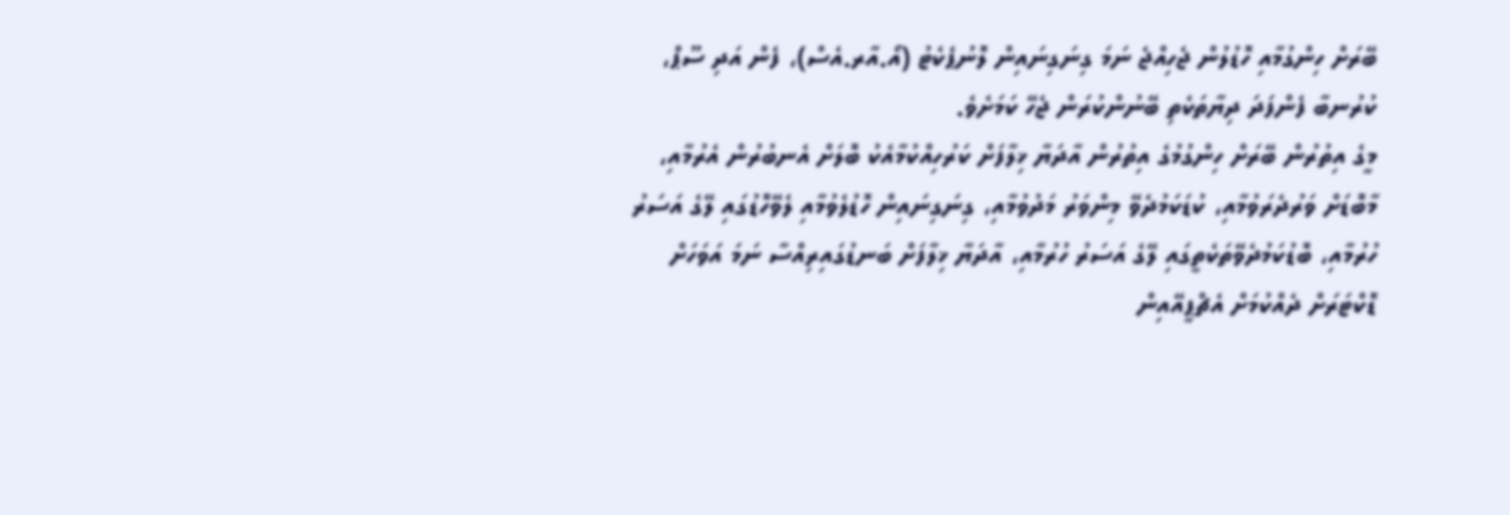ބޭރަށް ހިންގުމާއި ހޮޑުލުން ޖެހިއްޖެ ނަމަ ގިނަގިނައިން ލޮނުޕެކެޓު (އޯ.އާރ.އެސް)، ފެން އަދި ސޫޕް، ކުރުނބާ ފެންފަދަ ދިޔާތަކެތި ބޭނުންކުރަން ޖެހޭ ކަމަށެވެ.
މީގެ އިތުރުން ބޭރަށް ހިންގުމުގެ އިތުރުން އާދަޔާ ޚިލާފަށް ކަރުހިއްކުމާއެކު ބޮލަށް އެނބުރުން އެރުމާއި، މާބޮޑަށް ވަރުދެރަވުމާއި، ކުޑަކަމުދެވޭ މިންވަރު މަދުވުމާއި، ގިނަގިނައިން ހޮޑުލެވުމާއި ލެވޭހޮޑުގައި ލޭގެ އަސަރު ހުރުމާއި، ބޮޑުކަމުދެވޭތަކެތީގައި ލޭގެ އަސަރު ހުރުމާއި، އާދަޔާ ޚިލާފަށް ބަނޑުގައިރިއްސާ ނަމަ އަވަހަށް ޑޮކްޓަރަށް ދެއްކުމަށް އެޗްޕީއޭއިން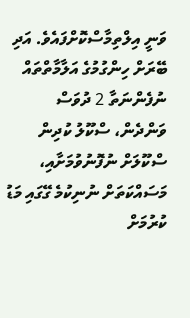ވަނީ އިލްތިމާސްކޮށްފައެވެ. އަދި ބޭރަށް ހިންގުމުގެ އަލާމާތްތައް ނުފެންނަތާ 2 ދުވަސް ވަންދެން، ސްކޫލު ކުދިން ސްކޫލަށް ނުފޮނުވުމަށާއި، މަސައްކަތަށް ނުނިކުމެ ގޭގައި މަޑު ކުރުމަށް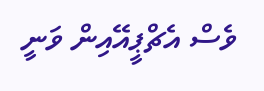ވެސް އެޗްޕީއޭއިން ވަނީ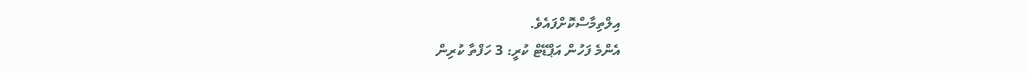އިލްތިމާސްކޮށްފައެވެ.
އެންމެ ފަހުން އަޕްޑޭޓް ކުރީ: 3 ހަފްތާ ކުރިން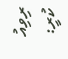ރިވިއު ކުރީ: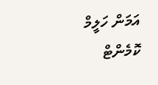އަމަން ހަލީމް
ކޮމެންޓް